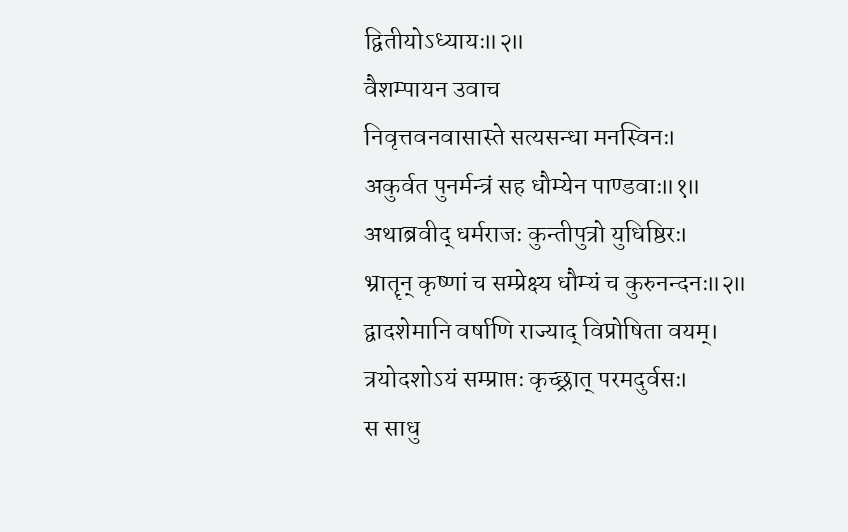द्वितीयोऽध्यायः॥२॥
वैशम्पायन उवाच
निवृत्तवनवासास्ते सत्यसन्धा मनस्विनः।
अकुर्वत पुनर्मन्त्रं सह धौम्येन पाण्डवाः॥१॥
अथाब्रवीद् धर्मराजः कुन्तीपुत्रो युधिष्ठिरः।
भ्रातॄन् कृष्णां च सम्प्रेक्ष्य धौम्यं च कुरुनन्दनः॥२॥
द्वादशेमानि वर्षाणि राज्याद् विप्रोषिता वयम्।
त्रयोदशोऽयं सम्प्राप्तः कृच्छ्रात् परमदुर्वसः।
स साधु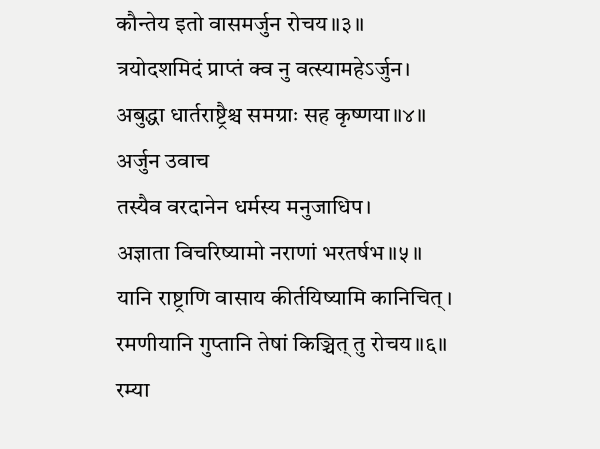कौन्तेय इतो वासमर्जुन रोचय॥३॥
त्रयोदशमिदं प्राप्तं क्व नु वत्स्यामहेऽर्जुन।
अबुद्धा धार्तराष्ट्रैश्च समग्राः सह कृष्णया॥४॥
अर्जुन उवाच
तस्यैव वरदानेन धर्मस्य मनुजाधिप।
अज्ञाता विचरिष्यामो नराणां भरतर्षभ॥५॥
यानि राष्ट्राणि वासाय कीर्तयिष्यामि कानिचित्।
रमणीयानि गुप्तानि तेषां किञ्चित् तु रोचय॥६॥
रम्या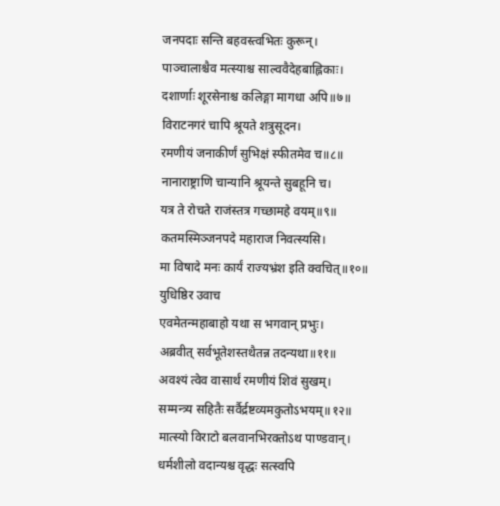जनपदाः सन्ति बहवस्त्वभितः कुरून्।
पाञ्चालाश्चैव मत्स्याश्च साल्ववैदेहबाह्लिकाः।
दशार्णाः शूरसेनाश्च कलिङ्गा मागधा अपि॥७॥
विराटनगरं चापि श्रूयते शत्रुसूदन।
रमणीयं जनाकीर्णं सुभिक्षं स्फीतमेव च॥८॥
नानाराष्ट्राणि चान्यानि श्रूयन्ते सुबहूनि च।
यत्र ते रोचते राजंस्तत्र गच्छामहे वयम्॥९॥
कतमस्मिञ्जनपदे महाराज निवत्स्यसि।
मा विषादे मनः कार्यं राज्यभ्रंश इति क्वचित्॥१०॥
युधिष्ठिर उवाच
एवमेतन्महाबाहो यथा स भगवान् प्रभुः।
अब्रवीत् सर्वभूतेशस्तथैतन्न तदन्यथा॥११॥
अवश्यं त्वेव वासार्थं रमणीयं शिवं सुखम्।
सम्मन्त्र्य सहितैः सर्वैर्द्रष्टव्यमकुतोऽभयम्॥१२॥
मात्स्यो विराटो बलवानभिरक्तोऽथ पाण्डवान्।
धर्मशीलो वदान्यश्च वृद्धः सत्स्वपि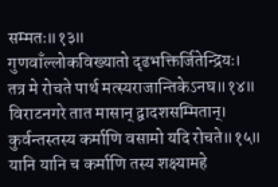सम्मतः॥१३॥
गुणवाँल्लोकविख्यातो दृढभक्तिर्जितेन्द्रियः।
तत्र मे रोचते पार्थ मत्स्यराजान्तिकेऽनघ॥१४॥
विराटनगरे तात मासान् द्वादशसम्मितान्।
कुर्वन्तस्तस्य कर्माणि वसामो यदि रोचते॥१५॥
यानि यानि च कर्माणि तस्य शक्ष्यामहे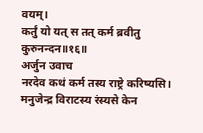वयम्।
कर्तुं यो यत् स तत् कर्म ब्रवीतु कुरुनन्दन॥१६॥
अर्जुन उवाच
नरदेव कथं कर्म तस्य राष्ट्रे करिष्यसि।
मनुजेन्द्र विराटस्य रंस्यसे केन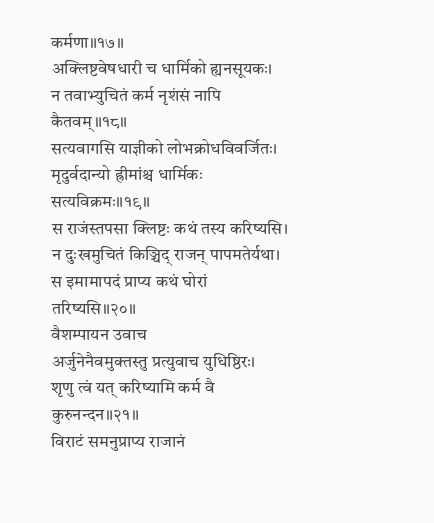कर्मणा॥१७॥
अक्लिष्टवेषधारी च धार्मिको ह्यनसूयकः।
न तवाभ्युचितं कर्म नृशंसं नापि कैतवम्॥१८॥
सत्यवागसि याज्ञीको लोभक्रोधविवर्जितः।
मृदुर्वदान्यो ह्रीमांश्च धार्मिकः सत्यविक्रमः॥१९॥
स राजंस्तपसा क्लिष्टः कथं तस्य करिष्यसि।
न दुःखमुचितं किञ्चिद् राजन् पापमतेर्यथा।
स इमामापदं प्राप्य कथं घोरां तरिष्यसि॥२०॥
वैशम्पायन उवाच
अर्जुनेनैवमुक्तस्तु प्रत्युवाच युधिष्ठिरः।
शृणु त्वं यत् करिष्यामि कर्म वै कुरुनन्दन॥२१॥
विराटं समनुप्राप्य राजानं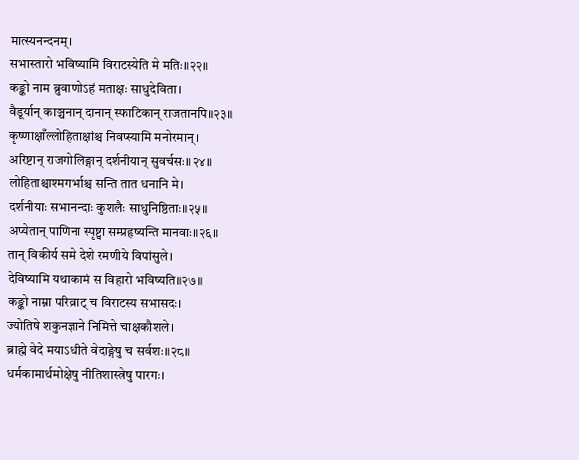मात्स्यनन्दनम्।
सभास्तारो भविष्यामि विराटस्येति मे मतिः॥२२॥
कङ्को नाम ब्रुवाणोऽहं मताक्षः साधुदेविता।
वैडूर्यान् काञ्चनान् दानान् स्फाटिकान् राजतानपि॥२३॥
कृष्णाक्षाँल्लोहिताक्षांश्च निवप्स्यामि मनोरमान्।
अरिष्टान् राजगोलिङ्गान् दर्शनीयान् सुवर्चसः॥२४॥
लोहिताश्चाश्मगर्भाश्च सन्ति तात धनानि मे।
दर्शनीयाः सभानन्दाः कुशलैः साधुनिष्ठिताः॥२५॥
अप्येतान् पाणिना स्पृष्ट्वा सम्प्रहृष्यन्ति मानवाः॥२६॥
तान् विकीर्य समे देशे रमणीये विपांसुले।
देविष्यामि यथाकामं स विहारो भविष्यति॥२७॥
कङ्को नाम्ना परिव्राट् च विराटस्य सभासदः।
ज्योतिषे शकुनज्ञाने निमित्ते चाक्षकौशले।
ब्राह्मे वेदे मयाऽधीते वेदाङ्गेषु च सर्वशः॥२८॥
धर्मकामार्थमोक्षेषु नीतिशास्त्रेषु पारगः।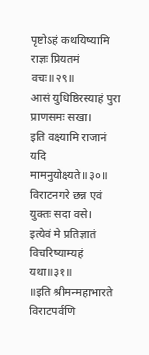पृष्टोऽहं कथयिष्यामि राज्ञः प्रियतमं वचः॥२९॥
आसं युधिष्ठिरस्याहं पुरा प्राणसमः सखा।
इति वक्ष्यामि राजानं यदि मामनुयोक्ष्यते॥३०॥
विराटनगरे छन्न एवं युक्तः सदा वसे।
इत्येवं मे प्रतिज्ञातं विचरिष्याम्यहं यथा॥३१॥
॥इति श्रीमन्महाभारते विराटपर्वणि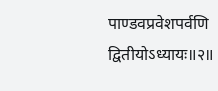पाण्डवप्रवेशपर्वणि द्वितीयोऽध्यायः॥२॥